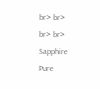br> br>
br> br>
Sapphire Pure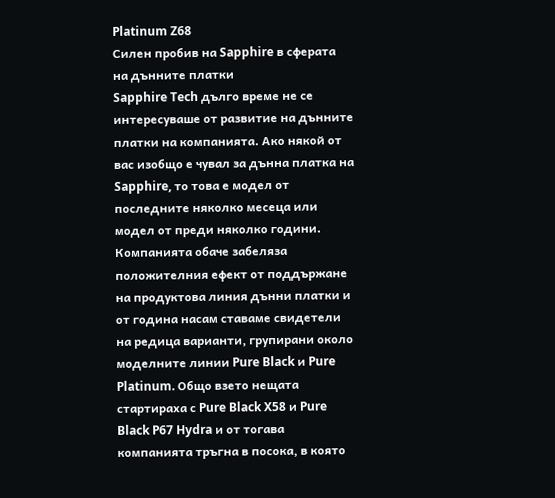Platinum Z68
Силен пробив на Sapphire в сферата на дънните платки
Sapphire Tech дълго време не се интересуваше от развитие на дънните платки на компанията. Ако някой от вас изобщо е чувал за дънна платка на Sapphire, то това е модел от последните няколко месеца или модел от преди няколко години. Компанията обаче забеляза положителния ефект от поддържане на продуктова линия дънни платки и от година насам ставаме свидетели на редица варианти, групирани около моделните линии Pure Black и Pure Platinum. Общо взето нещата стартираха с Pure Black X58 и Pure Black P67 Hydra и от тогава компанията тръгна в посока, в която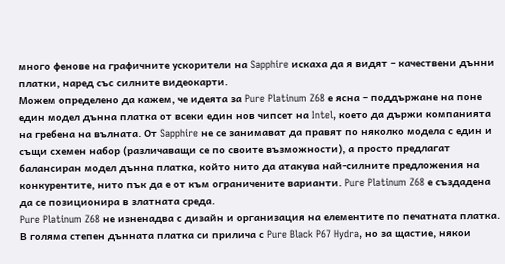много фенове на графичните ускорители на Sapphire искаха да я видят – качествени дънни платки, наред със силните видеокарти.
Можем определено да кажем, че идеята за Pure Platinum Z68 е ясна – поддържане на поне един модел дънна платка от всеки един нов чипсет на Intel, което да държи компанията на гребена на вълната. От Sapphire не се занимават да правят по няколко модела с един и същи схемен набор (различаващи се по своите възможности), а просто предлагат балансиран модел дънна платка, който нито да атакува най-силните предложения на конкурентите, нито пък да е от към ограничените варианти. Pure Platinum Z68 е създадена да се позиционира в златната среда.
Pure Platinum Z68 не изненадва с дизайн и организация на елементите по печатната платка. В голяма степен дънната платка си прилича с Pure Black P67 Hydra, но за щастие, някои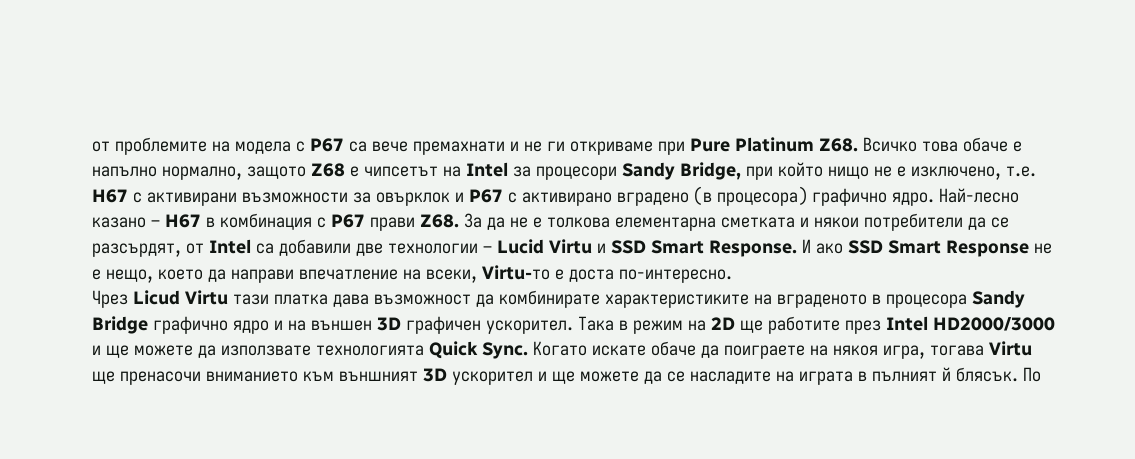от проблемите на модела с P67 са вече премахнати и не ги откриваме при Pure Platinum Z68. Всичко това обаче е напълно нормално, защото Z68 е чипсетът на Intel за процесори Sandy Bridge, при който нищо не е изключено, т.е. H67 с активирани възможности за овърклок и P67 с активирано вградено (в процесора) графично ядро. Най-лесно казано – H67 в комбинация с P67 прави Z68. За да не е толкова елементарна сметката и някои потребители да се разсърдят, от Intel са добавили две технологии – Lucid Virtu и SSD Smart Response. И ако SSD Smart Response не е нещо, което да направи впечатление на всеки, Virtu-то е доста по-интересно.
Чрез Licud Virtu тази платка дава възможност да комбинирате характеристиките на вграденото в процесора Sandy Bridge графично ядро и на външен 3D графичен ускорител. Така в режим на 2D ще работите през Intel HD2000/3000 и ще можете да използвате технологията Quick Sync. Когато искате обаче да поиграете на някоя игра, тогава Virtu ще пренасочи вниманието към външният 3D ускорител и ще можете да се насладите на играта в пълният й блясък. По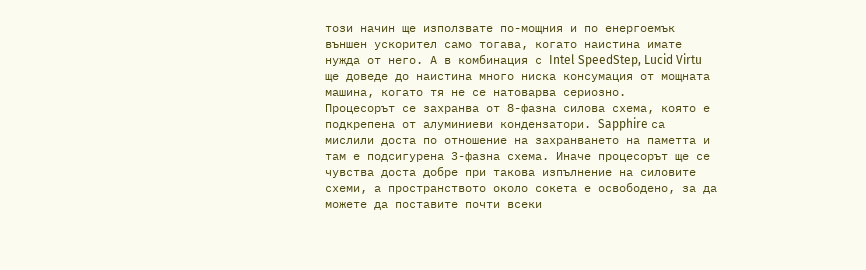този начин ще използвате по-мощния и по енергоемък външен ускорител само тогава, когато наистина имате нужда от него. А в комбинация с Intel SpeedStep, Lucid Virtu ще доведе до наистина много ниска консумация от мощната машина, когато тя не се натоварва сериозно.
Процесорът се захранва от 8-фазна силова схема, която е подкрепена от алуминиеви кондензатори. Sapphire са мислили доста по отношение на захранването на паметта и там е подсигурена 3-фазна схема. Иначе процесорът ще се чувства доста добре при такова изпълнение на силовите схеми, а пространството около сокета е освободено, за да можете да поставите почти всеки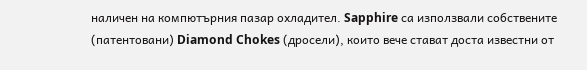наличен на компютърния пазар охладител. Sapphire са използвали собствените (патентовани) Diamond Chokes (дросели), които вече стават доста известни от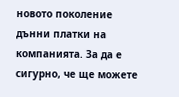новото поколение дънни платки на компанията. За да е сигурно, че ще можете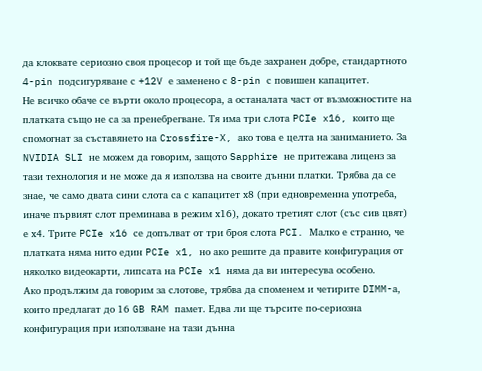да клоквате сериозно своя процесор и той ще бъде захранен добре, стандартното 4-pin подсигуряване с +12V е заменено с 8-pin с повишен капацитет.
Не всичко обаче се върти около процесора, а останалата част от възможностите на платката също не са за пренебрегване. Тя има три слота PCIe x16, които ще спомогнат за съставянето на Crossfire-X, ако това е целта на заниманието. За NVIDIA SLI не можем да говорим, защото Sapphire не притежава лиценз за тази технология и не може да я използва на своите дънни платки. Трябва да се знае, че само двата сини слота са с капацитет х8 (при едновременна употреба, иначе първият слот преминава в режим х16), докато третият слот (със сив цвят) е х4. Трите PCIe x16 се допълват от три броя слота PCI. Малко е странно, че платката няма нито един PCIe x1, но ако решите да правите конфигурация от няколко видеокарти, липсата на PCIe x1 няма да ви интересува особено.
Ако продължим да говорим за слотове, трябва да споменем и четирите DIMM-а, които предлагат до 16 GB RAM памет. Едва ли ще търсите по-сериозна конфигурация при използване на тази дънна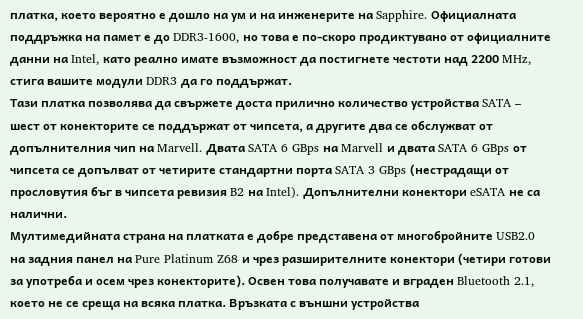платка, което вероятно е дошло на ум и на инженерите на Sapphire. Официалната поддръжка на памет е до DDR3-1600, но това е по-скоро продиктувано от официалните данни на Intel, като реално имате възможност да постигнете честоти над 2200 MHz, стига вашите модули DDR3 да го поддържат.
Тази платка позволява да свържете доста прилично количество устройства SATA – шест от конекторите се поддържат от чипсета, а другите два се обслужват от допълнителния чип на Marvell. Двата SATA 6 GBps на Marvell и двата SATA 6 GBps от чипсета се допълват от четирите стандартни порта SATA 3 GBps (нестрадащи от прословутия бъг в чипсета ревизия B2 на Intel). Допълнителни конектори eSATA не са налични.
Мултимедийната страна на платката е добре представена от многобройните USB2.0 на задния панел на Pure Platinum Z68 и чрез разширителните конектори (четири готови за употреба и осем чрез конекторите). Освен това получавате и вграден Bluetooth 2.1, което не се среща на всяка платка. Връзката с външни устройства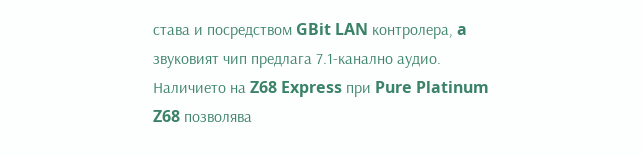става и посредством GBit LAN контролера, a звуковият чип предлага 7.1-канално аудио.
Наличието на Z68 Express при Pure Platinum Z68 позволява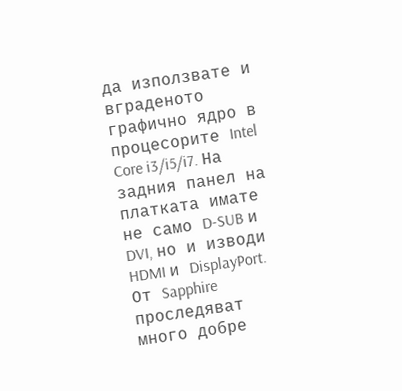да използвате и вграденото графично ядро в процесорите Intel Core i3/i5/i7. На задния панел на платката имате не само D-SUB и DVI, но и изводи HDMI и DisplayPort.
От Sapphire проследяват много добре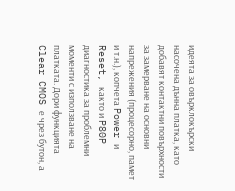идеята за овърклокърски насочена дънна платка, като добавят контактни повърхности за замерване на основни напрежения (процесорно, памет и т.н.), копчета Power и Reset, както и P80P диагностика за проблемни моменти с използване на платката. Дори функцията Clear CMOS е чрез бутон, а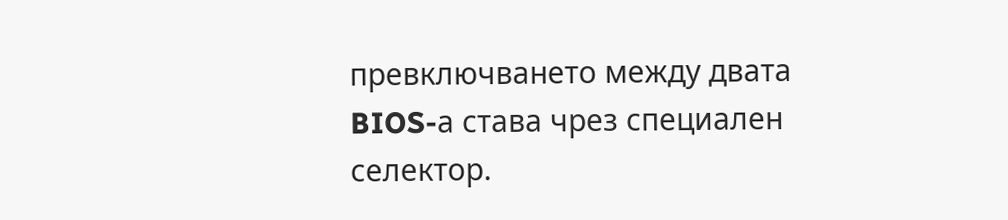превключването между двата BIOS-а става чрез специален селектор.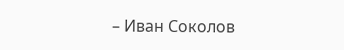– Иван Соколов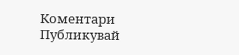Коментари
Публикувай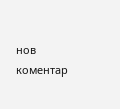нов коментар